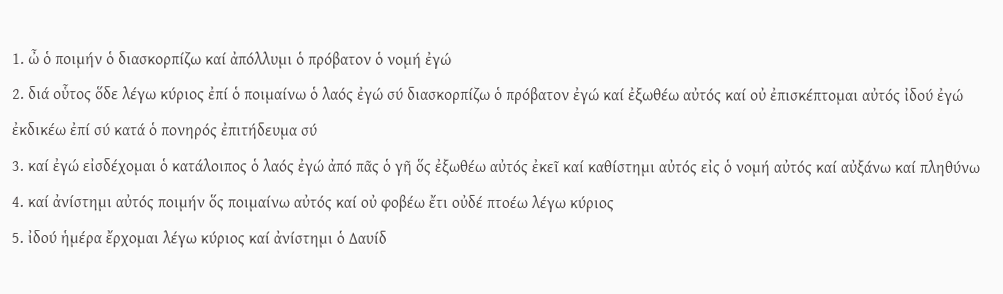1. ὦ ὁ ποιμήν ὁ διασκορπίζω καί ἀπόλλυμι ὁ πρόβατον ὁ νομή ἐγώ
2. διά οὗτος ὅδε λέγω κύριος ἐπί ὁ ποιμαίνω ὁ λαός ἐγώ σύ διασκορπίζω ὁ πρόβατον ἐγώ καί ἐξωθέω αὐτός καί οὐ ἐπισκέπτομαι αὐτός ἰδού ἐγώ ἐκδικέω ἐπί σύ κατά ὁ πονηρός ἐπιτήδευμα σύ
3. καί ἐγώ εἰσδέχομαι ὁ κατάλοιπος ὁ λαός ἐγώ ἀπό πᾶς ὁ γῆ ὅς ἐξωθέω αὐτός ἐκεῖ καί καθίστημι αὐτός εἰς ὁ νομή αὐτός καί αὐξάνω καί πληθύνω
4. καί ἀνίστημι αὐτός ποιμήν ὅς ποιμαίνω αὐτός καί οὐ φοβέω ἔτι οὐδέ πτοέω λέγω κύριος
5. ἰδού ἡμέρα ἔρχομαι λέγω κύριος καί ἀνίστημι ὁ Δαυίδ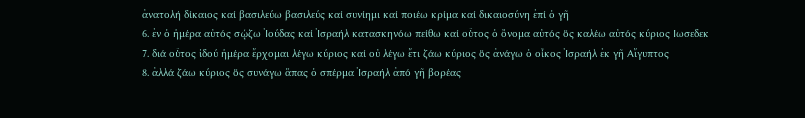ἀνατολή δίκαιος καί βασιλεύω βασιλεύς καί συνίημι καί ποιέω κρίμα καί δικαιοσύνη ἐπί ὁ γῆ
6. ἐν ὁ ἡμέρα αὐτός σῴζω Ἰούδας καί Ἰσραήλ κατασκηνόω πείθω καί οὗτος ὁ ὄνομα αὐτός ὅς καλέω αὐτός κύριος Ιωσεδεκ
7. διά οὗτος ἰδού ἡμέρα ἔρχομαι λέγω κύριος καί οὐ λέγω ἔτι ζάω κύριος ὅς ἀνάγω ὁ οἶκος Ἰσραήλ ἐκ γῆ Αἴγυπτος
8. ἀλλά ζάω κύριος ὅς συνάγω ἅπας ὁ σπέρμα Ἰσραήλ ἀπό γῆ βορέας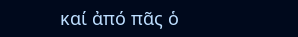καί ἀπό πᾶς ὁ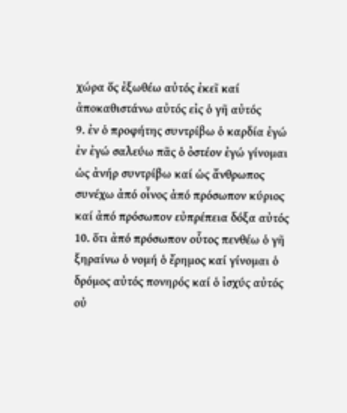χώρα ὅς ἐξωθέω αὐτός ἐκεῖ καί ἀποκαθιστάνω αὐτός εἰς ὁ γῆ αὐτός
9. ἐν ὁ προφήτης συντρίβω ὁ καρδία ἐγώ ἐν ἐγώ σαλεύω πᾶς ὁ ὀστέον ἐγώ γίνομαι ὡς ἀνήρ συντρίβω καί ὡς ἄνθρωπος συνέχω ἀπό οἶνος ἀπό πρόσωπον κύριος καί ἀπό πρόσωπον εὐπρέπεια δόξα αὐτός
10. ὅτι ἀπό πρόσωπον οὗτος πενθέω ὁ γῆ ξηραίνω ὁ νομή ὁ ἔρημος καί γίνομαι ὁ δρόμος αὐτός πονηρός καί ὁ ἰσχύς αὐτός οὐ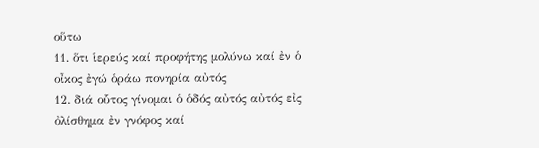οὕτω
11. ὅτι ἱερεύς καί προφήτης μολύνω καί ἐν ὁ οἶκος ἐγώ ὁράω πονηρία αὐτός
12. διά οὗτος γίνομαι ὁ ὁδός αὐτός αὐτός εἰς ὀλίσθημα ἐν γνόφος καί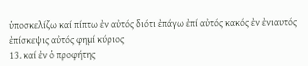ὑποσκελίζω καί πίπτω ἐν αὐτός διότι ἐπάγω ἐπί αὐτός κακός ἐν ἐνιαυτός ἐπίσκεψις αὐτός φημί κύριος
13. καί ἐν ὁ προφήτης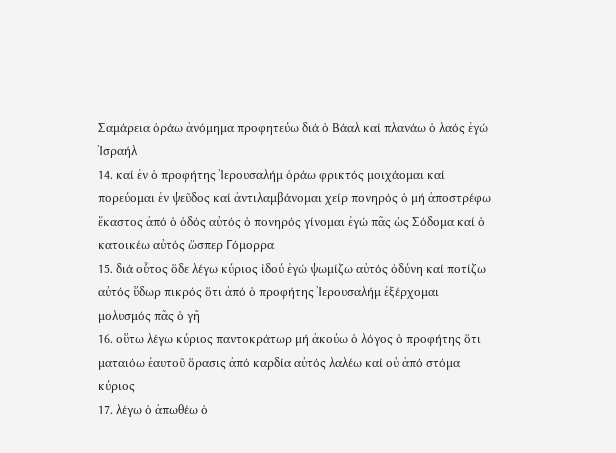Σαμάρεια ὁράω ἀνόμημα προφητεύω διά ὁ Βάαλ καί πλανάω ὁ λαός ἐγώ Ἰσραήλ
14. καί ἐν ὁ προφήτης Ἰερουσαλήμ ὁράω φρικτός μοιχάομαι καί πορεύομαι ἐν ψεῦδος καί ἀντιλαμβάνομαι χείρ πονηρός ὁ μή ἀποστρέφω ἕκαστος ἀπό ὁ ὁδός αὐτός ὁ πονηρός γίνομαι ἐγώ πᾶς ὡς Σόδομα καί ὁ κατοικέω αὐτός ὥσπερ Γόμορρα
15. διά οὗτος ὅδε λέγω κύριος ἰδού ἐγώ ψωμίζω αὐτός ὀδύνη καί ποτίζω αὐτός ὕδωρ πικρός ὅτι ἀπό ὁ προφήτης Ἰερουσαλήμ ἐξέρχομαι μολυσμός πᾶς ὁ γῆ
16. οὕτω λέγω κύριος παντοκράτωρ μή ἀκούω ὁ λόγος ὁ προφήτης ὅτι ματαιόω ἑαυτοῦ ὅρασις ἀπό καρδία αὐτός λαλέω καί οὐ ἀπό στόμα κύριος
17. λέγω ὁ ἀπωθέω ὁ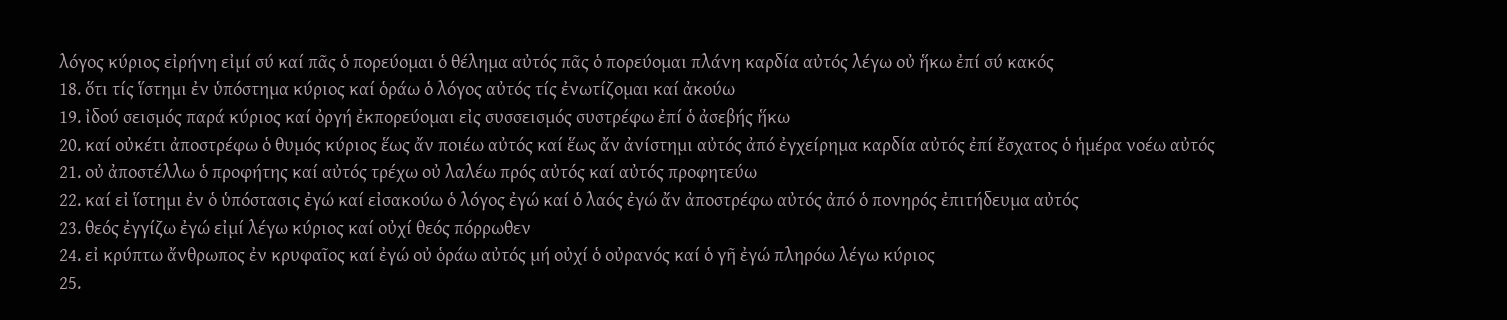λόγος κύριος εἰρήνη εἰμί σύ καί πᾶς ὁ πορεύομαι ὁ θέλημα αὐτός πᾶς ὁ πορεύομαι πλάνη καρδία αὐτός λέγω οὐ ἥκω ἐπί σύ κακός
18. ὅτι τίς ἵστημι ἐν ὑπόστημα κύριος καί ὁράω ὁ λόγος αὐτός τίς ἐνωτίζομαι καί ἀκούω
19. ἰδού σεισμός παρά κύριος καί ὀργή ἐκπορεύομαι εἰς συσσεισμός συστρέφω ἐπί ὁ ἀσεβής ἥκω
20. καί οὐκέτι ἀποστρέφω ὁ θυμός κύριος ἕως ἄν ποιέω αὐτός καί ἕως ἄν ἀνίστημι αὐτός ἀπό ἐγχείρημα καρδία αὐτός ἐπί ἔσχατος ὁ ἡμέρα νοέω αὐτός
21. οὐ ἀποστέλλω ὁ προφήτης καί αὐτός τρέχω οὐ λαλέω πρός αὐτός καί αὐτός προφητεύω
22. καί εἰ ἵστημι ἐν ὁ ὑπόστασις ἐγώ καί εἰσακούω ὁ λόγος ἐγώ καί ὁ λαός ἐγώ ἄν ἀποστρέφω αὐτός ἀπό ὁ πονηρός ἐπιτήδευμα αὐτός
23. θεός ἐγγίζω ἐγώ εἰμί λέγω κύριος καί οὐχί θεός πόρρωθεν
24. εἰ κρύπτω ἄνθρωπος ἐν κρυφαῖος καί ἐγώ οὐ ὁράω αὐτός μή οὐχί ὁ οὐρανός καί ὁ γῆ ἐγώ πληρόω λέγω κύριος
25.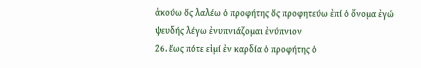ἀκούω ὅς λαλέω ὁ προφήτης ὅς προφητεύω ἐπί ὁ ὄνομα ἐγώ ψευδής λέγω ἐνυπνιάζομαι ἐνύπνιον
26. ἕως πότε εἰμί ἐν καρδία ὁ προφήτης ὁ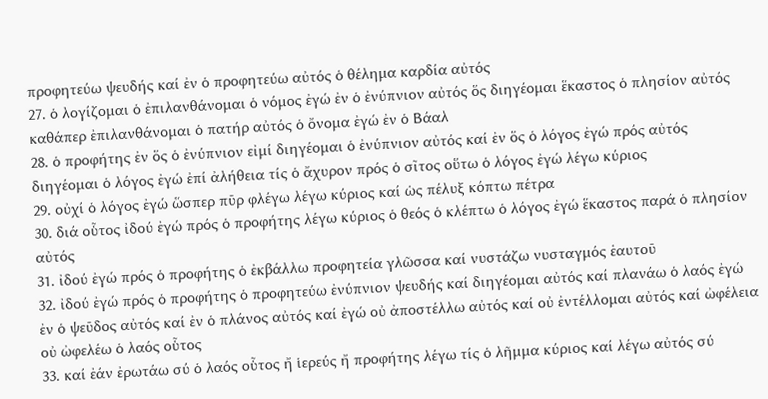προφητεύω ψευδής καί ἐν ὁ προφητεύω αὐτός ὁ θέλημα καρδία αὐτός
27. ὁ λογίζομαι ὁ ἐπιλανθάνομαι ὁ νόμος ἐγώ ἐν ὁ ἐνύπνιον αὐτός ὅς διηγέομαι ἕκαστος ὁ πλησίον αὐτός καθάπερ ἐπιλανθάνομαι ὁ πατήρ αὐτός ὁ ὄνομα ἐγώ ἐν ὁ Βάαλ
28. ὁ προφήτης ἐν ὅς ὁ ἐνύπνιον εἰμί διηγέομαι ὁ ἐνύπνιον αὐτός καί ἐν ὅς ὁ λόγος ἐγώ πρός αὐτός διηγέομαι ὁ λόγος ἐγώ ἐπί ἀλήθεια τίς ὁ ἄχυρον πρός ὁ σῖτος οὕτω ὁ λόγος ἐγώ λέγω κύριος
29. οὐχί ὁ λόγος ἐγώ ὥσπερ πῦρ φλέγω λέγω κύριος καί ὡς πέλυξ κόπτω πέτρα
30. διά οὗτος ἰδού ἐγώ πρός ὁ προφήτης λέγω κύριος ὁ θεός ὁ κλέπτω ὁ λόγος ἐγώ ἕκαστος παρά ὁ πλησίον αὐτός
31. ἰδού ἐγώ πρός ὁ προφήτης ὁ ἐκβάλλω προφητεία γλῶσσα καί νυστάζω νυσταγμός ἑαυτοῦ
32. ἰδού ἐγώ πρός ὁ προφήτης ὁ προφητεύω ἐνύπνιον ψευδής καί διηγέομαι αὐτός καί πλανάω ὁ λαός ἐγώ ἐν ὁ ψεῦδος αὐτός καί ἐν ὁ πλάνος αὐτός καί ἐγώ οὐ ἀποστέλλω αὐτός καί οὐ ἐντέλλομαι αὐτός καί ὠφέλεια οὐ ὠφελέω ὁ λαός οὗτος
33. καί ἐάν ἐρωτάω σύ ὁ λαός οὗτος ἤ ἱερεύς ἤ προφήτης λέγω τίς ὁ λῆμμα κύριος καί λέγω αὐτός σύ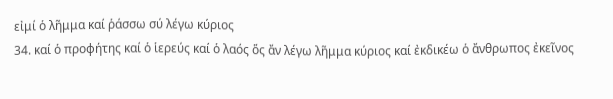εἰμί ὁ λῆμμα καί ῥάσσω σύ λέγω κύριος
34. καί ὁ προφήτης καί ὁ ἱερεύς καί ὁ λαός ὅς ἄν λέγω λῆμμα κύριος καί ἐκδικέω ὁ ἄνθρωπος ἐκεῖνος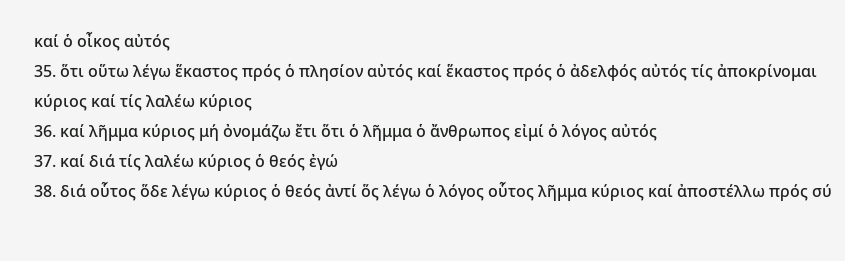καί ὁ οἶκος αὐτός
35. ὅτι οὕτω λέγω ἕκαστος πρός ὁ πλησίον αὐτός καί ἕκαστος πρός ὁ ἀδελφός αὐτός τίς ἀποκρίνομαι κύριος καί τίς λαλέω κύριος
36. καί λῆμμα κύριος μή ὀνομάζω ἔτι ὅτι ὁ λῆμμα ὁ ἄνθρωπος εἰμί ὁ λόγος αὐτός
37. καί διά τίς λαλέω κύριος ὁ θεός ἐγώ
38. διά οὗτος ὅδε λέγω κύριος ὁ θεός ἀντί ὅς λέγω ὁ λόγος οὗτος λῆμμα κύριος καί ἀποστέλλω πρός σύ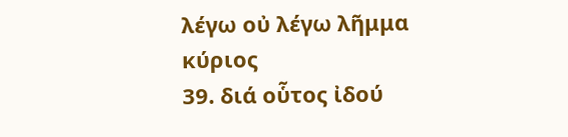λέγω οὐ λέγω λῆμμα κύριος
39. διά οὗτος ἰδού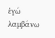ἐγώ λαμβάνω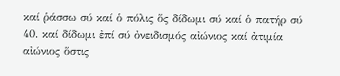καί ῥάσσω σύ καί ὁ πόλις ὅς δίδωμι σύ καί ὁ πατήρ σύ
40. καί δίδωμι ἐπί σύ ὀνειδισμός αἰώνιος καί ἀτιμία αἰώνιος ὅστις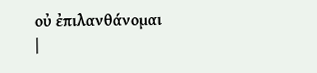οὐ ἐπιλανθάνομαι
|